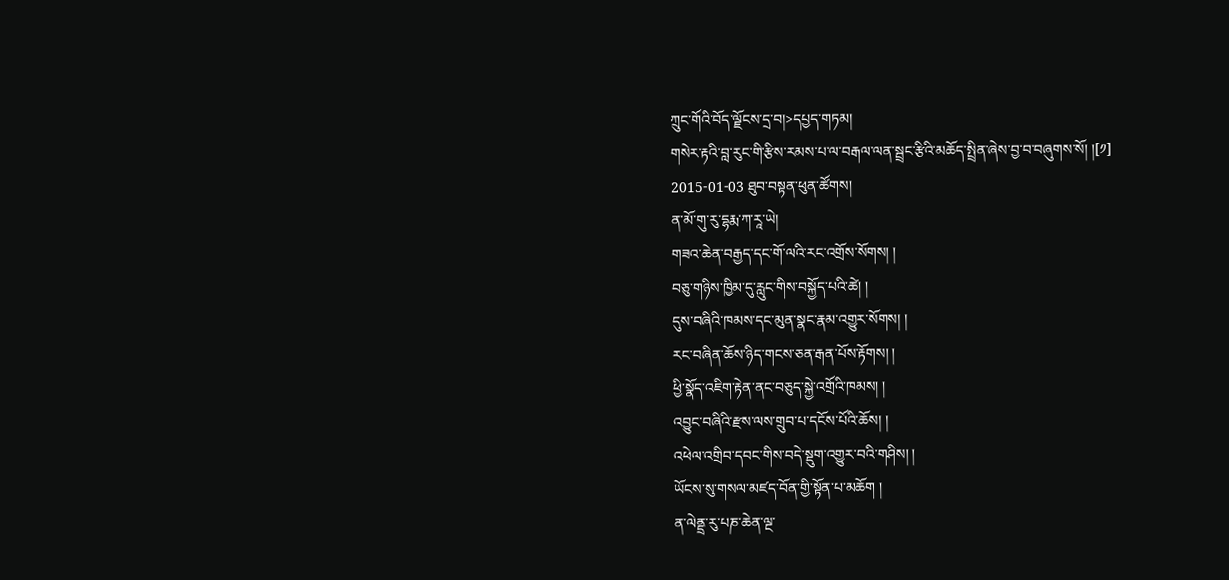ཀྲུང་གོའི་བོད་ལྗོངས་དྲ་བ།>དཔྱད་གཏམ།
གསེར་རྟའི་བླ་རུང་གི་རྩིས་རམས་པ་ལ་བརྒལ་ལན་སྦྲང་རྩིའི་མཆོད་སྤྲིན་ཞེས་བྱ་བ་བཞུགས་སོ། །[༡]
2015-01-03 ཐུབ་བསྟན་ཕུན་ཚོགས།
ན་མོ་གུ་རུ་དྷརྨ་ཀ་རཱ་ཡེ།
གཟའ་ཆེན་བརྒྱད་དང་གོ་ལའི་རང་འགྲོས་སོགས། །
བཅུ་གཉིས་ཁྱིམ་དུ་རླུང་གིས་བསྐྱོད་པའི་ཚེ། །
དུས་བཞིའི་ཁམས་དང་མུན་སྣང་རྣམ་འགྱུར་སོགས། །
རང་བཞིན་ཆོས་ཉིད་གངས་ཅན་རྒན་པོས་རྟོགས། །
ཕྱི་སྣོད་འཇིག་རྟེན་ནང་བཅུད་སྐྱེ་འགྲོའི་ཁམས། །
འབྱུང་བཞིའི་རྫས་ལས་གྲུབ་པ་དངོས་པོའི་ཆོས། །
འཕེལ་འགྲིབ་དབང་གིས་བདེ་སྡུག་འགྱུར་བའི་གཤིས། །
ཡོངས་སུ་གསལ་མཛད་བོན་གྱི་སྟོན་པ་མཆོག །
ན་ལེནྡྲ་རུ་པཎ་ཆེན་ལྔ་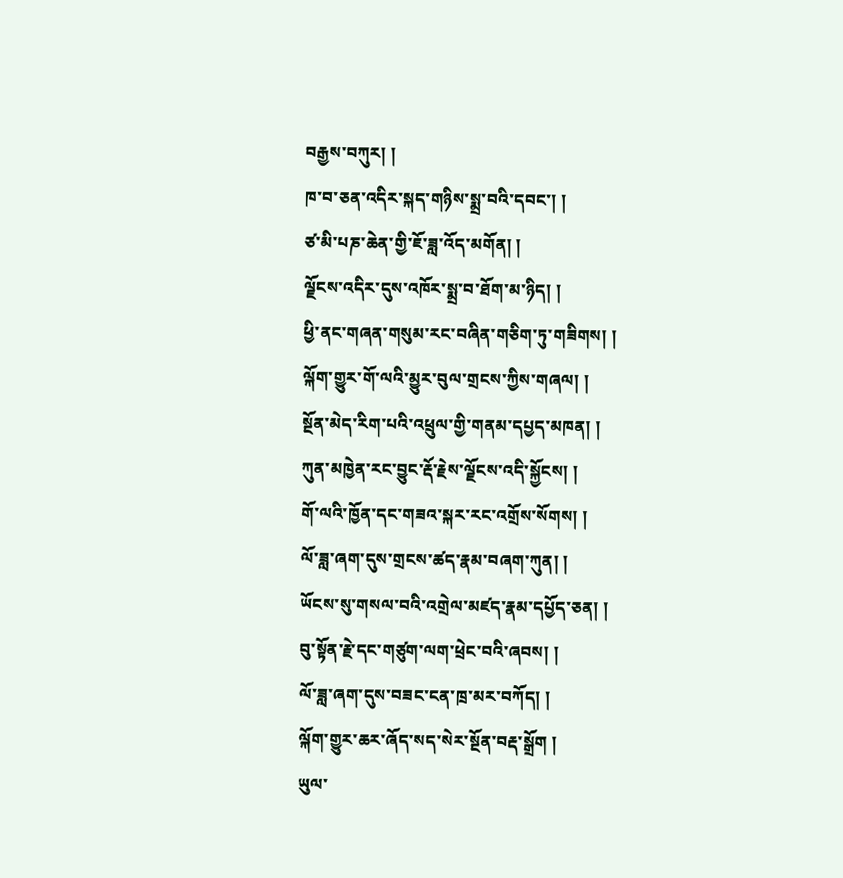བརྒྱས་བཀུར། །
ཁ་བ་ཅན་འདིར་སྐད་གཉིས་སྨྲ་བའི་དབང་། །
ཙ་མི་པཎ་ཆེན་གྱི་ཇོ་ཟླ་འོད་མགོན། །
ལྗོངས་འདིར་དུས་འཁོར་སྨྲ་བ་ཐོག་མ་ཉིད། །
ཕྱི་ནང་གཞན་གསུམ་རང་བཞིན་གཅིག་ཏུ་གཟིགས། །
ལྐོག་གྱུར་གོ་ལའི་མྱུར་བུལ་གྲངས་ཀྱིས་གཞལ། །
སྔོན་མེད་རིག་པའི་འཕྲུལ་གྱི་གནམ་དཔྱད་མཁན། །
ཀུན་མཁྱེན་རང་བྱུང་རྡོ་རྗེས་ལྗོངས་འདི་སྐྱོངས། །
གོ་ལའི་ཁྱོན་དང་གཟའ་སྐར་རང་འགྲོས་སོགས། །
ལོ་ཟླ་ཞག་དུས་གྲངས་ཚད་རྣམ་བཞག་ཀུན། །
ཡོངས་སུ་གསལ་བའི་འགྲེལ་མཛད་རྣམ་དཔྱོད་ཅན། །
བུ་སྟོན་རྗེ་དང་གཙུག་ལག་ཕྲེང་བའི་ཞབས། །
ལོ་ཟླ་ཞག་དུས་བཟང་ངན་ཁྲ་མར་བཀོད། །
ལྐོག་གྱུར་ཆར་ཞོད་སད་སེར་སྔོན་བརྡ་སྒྲོག །
ཡུལ་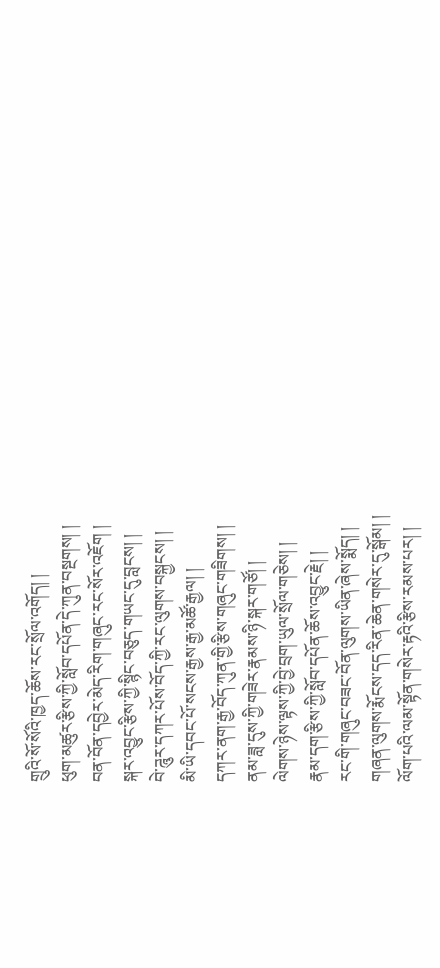གྲུའི་སོ་སོའི་ཁྱད་ཆོས་རང་སྲོལ་འགོད། །
ཕུག་མཚུར་རྩིས་ཀྱི་སློབ་དཔོན་དེ་ཀུན་བསྔགས། །
བན་བོན་དབྱེར་མེད་རིག་གཞུང་རང་སོར་འཇོག །
སྐར་འབྱུང་རྩིས་ཀྱི་སྙིང་བཅུད་གཡང་དུ་བླངས། །
བེ་ཌཱུར་དཀར་པོས་བོད་ཀྱི་རང་ལུགས་བསྐྱངས། །
མི་ཡི་དབང་པོ་སངས་རྒྱས་རྒྱ་མཚོ་རྒྱལ། །
དཀར་ནག་རྒྱ་བོད་ཀུན་གྱི་རྩིས་གཞུང་གཟིགས། །
ནམ་ཟླ་དུས་ཀྱི་གཟེར་རྣམས་ཉི་སྐར་གཙོ། །
ལེགས་ཉེས་ལྟས་ཀྱི་བྱེ་བྲག་ཡུལ་སྲོལ་གཅེས། །
རྣམ་དག་རྩིས་ཀྱི་སློབ་དཔོན་ཆོས་འབྱུང་རྗེ། །
རང་གི་གཞུང་བཟང་བོན་ལུགས་ཡིན་ཞེས་སྨོད། །
གཞན་ལུགས་རྨོངས་དད་རིན་ཆེན་གསེར་དུ་སྒོམ། །
ལོག་པའི་ལམ་སྟོན་གསེར་རྟའི་རྩིས་རམས་པར། །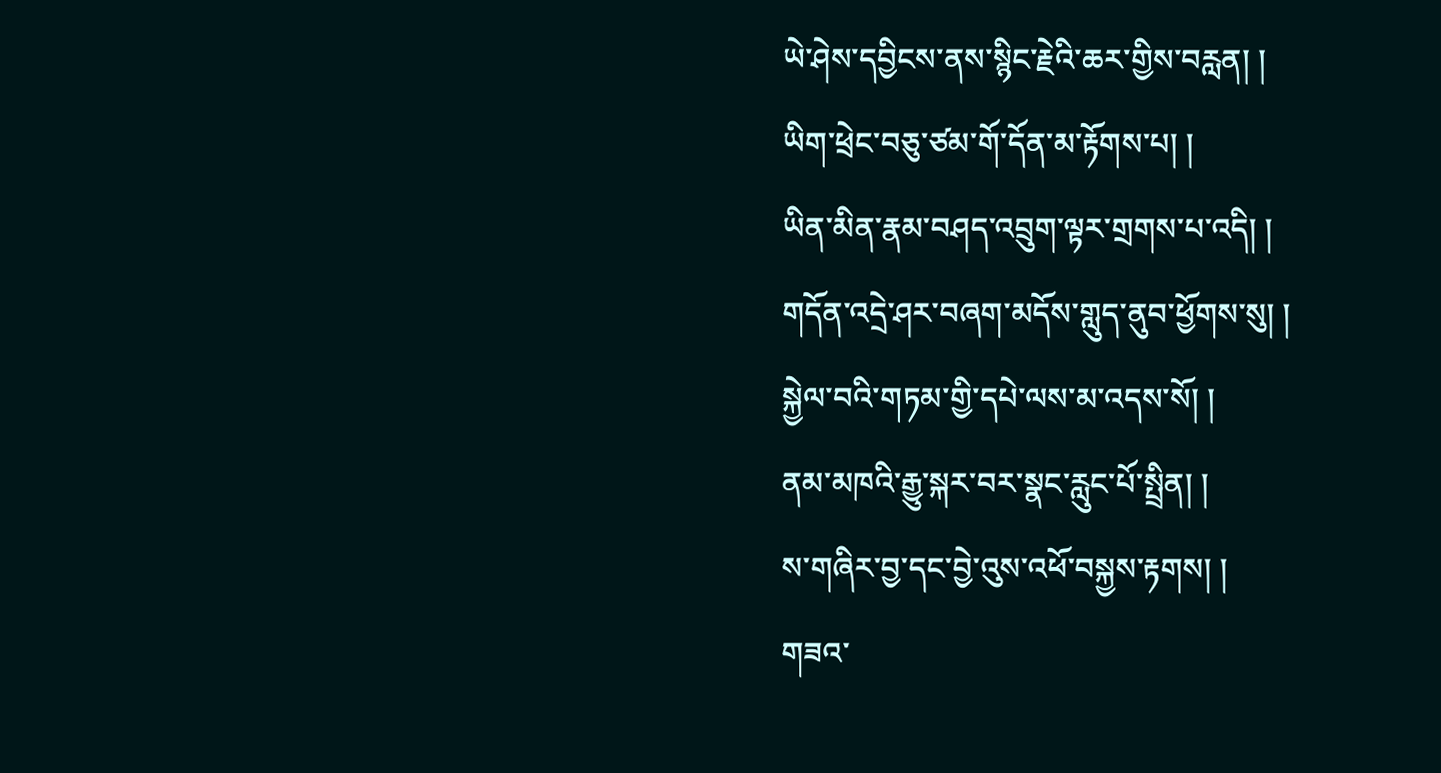ཡེ་ཤེས་དབྱིངས་ནས་སྙིང་རྗེའི་ཆར་གྱིས་བརླན། །
ཡིག་ཕྲེང་བཅུ་ཙམ་གོ་དོན་མ་རྟོགས་པ། །
ཡིན་མིན་རྣམ་བཤད་འབྲུག་ལྟར་གྲགས་པ་འདི། །
གདོན་འདྲེ་ཤར་བཞག་མདོས་གླུད་ནུབ་ཕྱོགས་སུ། །
སྐྱེལ་བའི་གཏམ་གྱི་དཔེ་ལས་མ་འདས་སོ། །
ནམ་མཁའི་རྒྱུ་སྐར་བར་སྣང་རླུང་པོ་སྤྲིན། །
ས་གཞིར་བྱ་དང་བྱེ་འུས་འཕོ་བསྐྱས་རྟགས། །
གཟའ་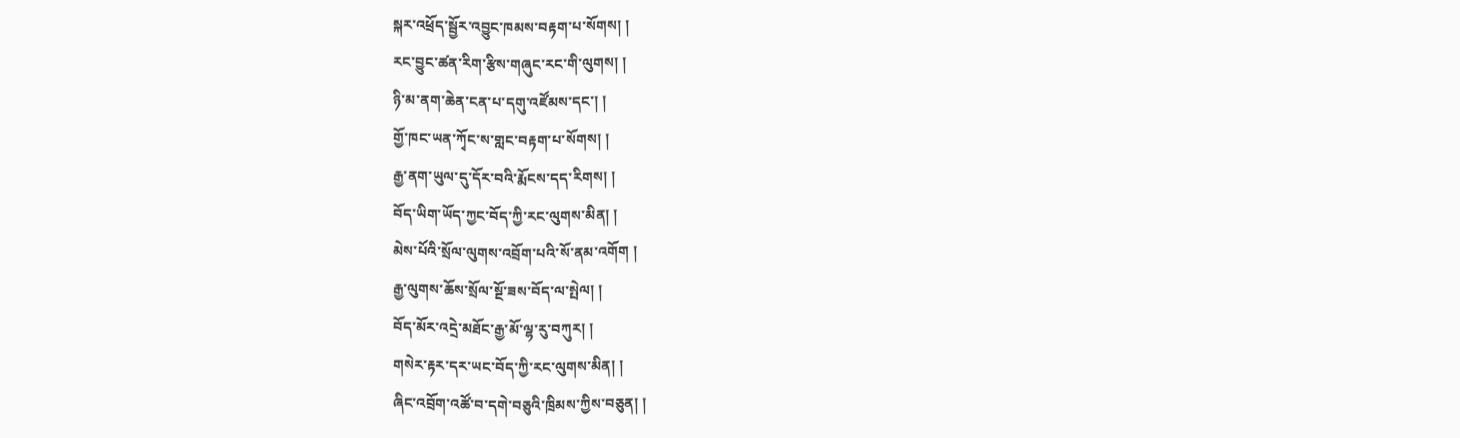སྐར་འཕྲོད་སྦྱོར་འབྱུང་ཁམས་བརྟག་པ་སོགས། །
རང་བྱུང་ཚན་རིག་རྩིས་གཞུང་རང་གི་ལུགས། །
ཉི་མ་ནག་ཆེན་ངན་པ་དགུ་འཛོམས་དང་། །
གྱོ་ཁང་ཡན་ཀྭོང་ས་གླང་བརྟག་པ་སོགས། །
རྒྱ་ནག་ཡུལ་དུ་དོར་བའི་རྨོངས་དད་རིགས། །
བོད་ཡིག་ཡོད་ཀྱང་བོད་ཀྱི་རང་ལུགས་མིན། །
མེས་པོའི་སྲོལ་ལུགས་འབྲོག་པའི་སོ་ནམ་འགོག །
རྒྱ་ལུགས་ཆོས་སྲོལ་སྔོ་ཟས་བོད་ལ་སྤེལ། །
བོད་མོར་འདྲེ་མཐོང་རྒྱ་མོ་ལྷ་རུ་བཀུར། །
གསེར་རྟར་དར་ཡང་བོད་ཀྱི་རང་ལུགས་མིན། །
ཞིང་འབྲོག་འཚོ་བ་དགེ་བཅུའི་ཁྲིམས་ཀྱིས་བཅུན། །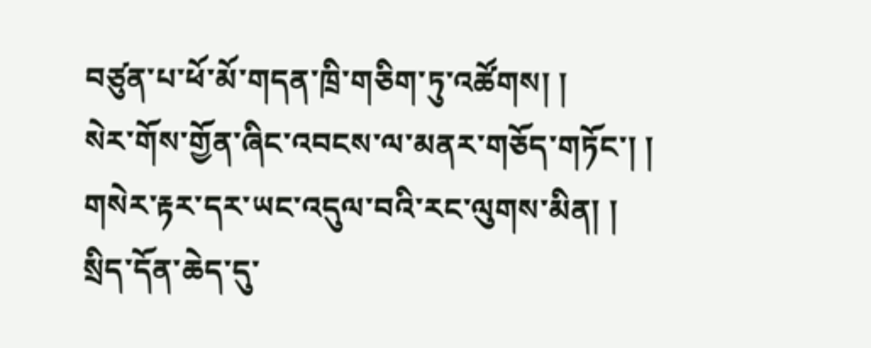བཙུན་པ་ཕོ་མོ་གདན་ཁྲི་གཅིག་ཏུ་འཚོགས། །
སེར་གོས་གྱོན་ཞིང་འབངས་ལ་མནར་གཅོད་གཏོང་། །
གསེར་རྟར་དར་ཡང་འདུལ་བའི་རང་ལུགས་མིན། །
སྲིད་དོན་ཆེད་དུ་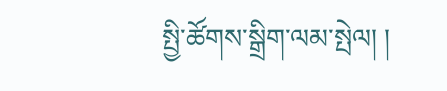སྤྱི་ཚོགས་སྒྲིག་ལམ་སྤེལ། །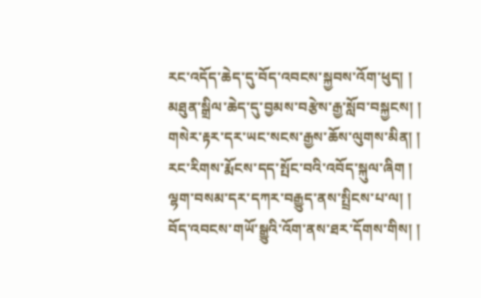རང་འདོད་ཆེད་དུ་བོད་འབངས་སྐྱབས་འོག་ཕུད། །
མཐུན་སྒྲིལ་ཆེད་དུ་བྱམས་བརྩེས་རྒྱ་སློབ་བསྐྱངས། །
གསེར་རྟར་དར་ཡང་སངས་རྒྱས་ཆོས་ལུགས་མིན། །
རང་རིགས་རྨོངས་དད་སྤོང་བའི་འབོད་སྐུལ་ཞིག །
ལྷག་བསམ་དར་དཀར་བརྒྱུད་ནས་སྤྲིངས་པ་ལ། །
བོད་འབངས་གཡོ་སྒྱུའི་འོག་ནས་ཐར་དོགས་གིས། །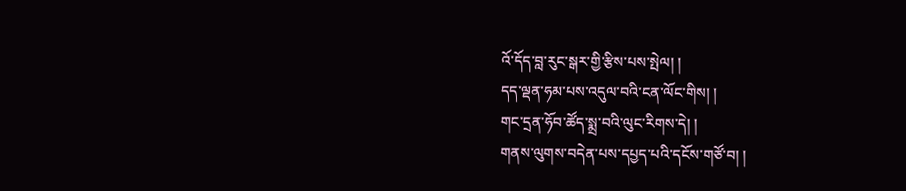འོ་དོད་བླ་རུང་སྒར་གྱི་རྩིས་པས་སྤེལ། །
དད་ལྡན་ཧམ་པས་འདུལ་བའི་ངན་ལོང་གིས། །
གང་དྲན་ཧོབ་ཚོད་སྨྲ་བའི་ལུང་རིགས་དེ། །
གནས་ལུགས་བདེན་པས་དཔྱད་པའི་དངོས་གཙོ་བ། །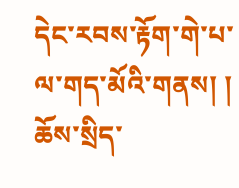དེང་རབས་རྟོག་གེ་པ་ལ་གད་མོའི་གནས། །
ཆོས་སྲིད་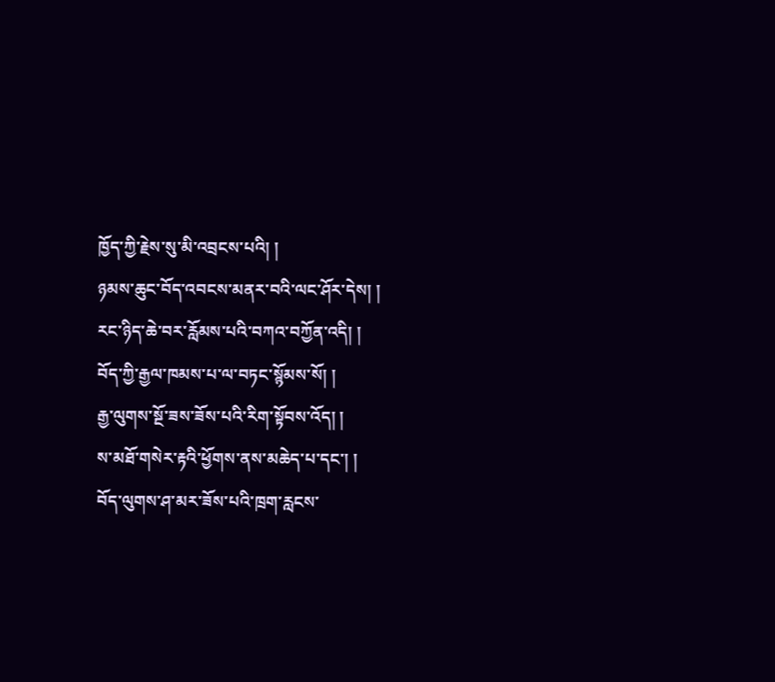ཁྱོད་ཀྱི་རྗེས་སུ་མི་འབྲངས་པའི། །
ཉམས་ཆུང་བོད་འབངས་མནར་བའི་ལང་ཤོར་དེས། །
རང་ཉིད་ཆེ་བར་རློམས་པའི་བཀའ་བཀྱོན་འདི། །
བོད་ཀྱི་རྒྱལ་ཁམས་པ་ལ་བཏང་སྙོམས་སོ། །
རྒྱ་ལུགས་སྔོ་ཟས་ཟོས་པའི་རིག་སྟོབས་འོད། །
ས་མཐོ་གསེར་རྟའི་ཕྱོགས་ནས་མཆེད་པ་དང་། །
བོད་ལུགས་ཤ་མར་ཟོས་པའི་ཁྲག་རླངས་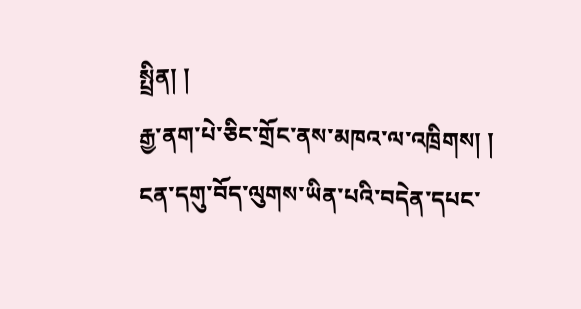སྤྲིན། །
རྒྱ་ནག་པེ་ཅིང་གྲོང་ནས་མཁའ་ལ་འཁྲིགས། །
ངན་དགུ་བོད་ལུགས་ཡིན་པའི་བདེན་དཔང་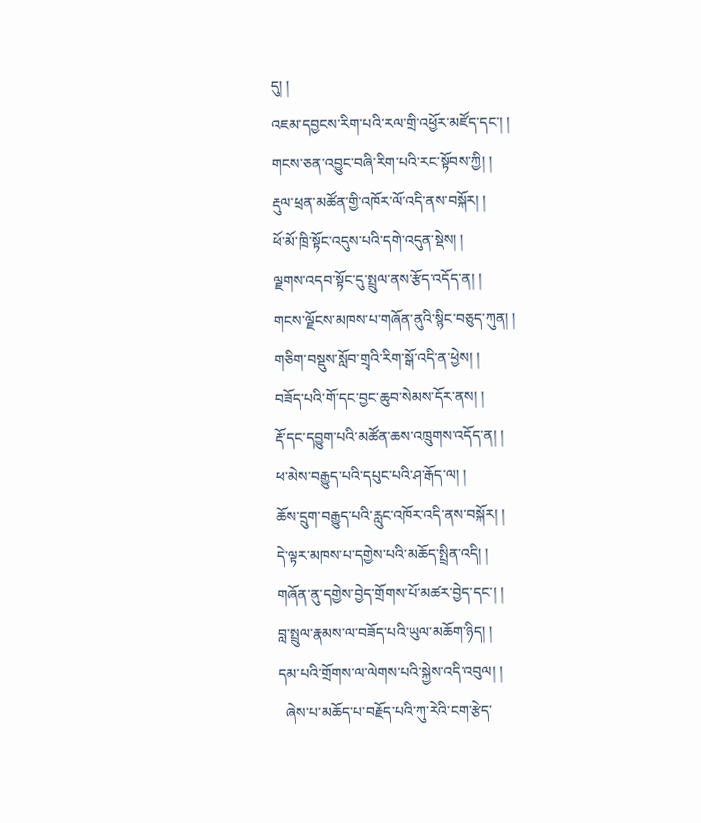དུ། །
འཇམ་དབྱངས་རིག་པའི་རལ་གྲི་འཕྱོར་མཛོད་དང་། །
གངས་ཅན་འབྱུང་བཞི་རིག་པའི་རང་སྟོབས་ཀྱི། །
རྡུལ་ཕྲན་མཚོན་གྱི་འཁོར་ལོ་འདི་ནས་བསྐོར། །
ཕོ་མོ་ཁྲི་སྟོང་འདུས་པའི་དགེ་འདུན་སྡེས། །
ལྗགས་འདབ་སྟོང་དུ་སྤྲུལ་ནས་རྩོད་འདོད་ན། །
གངས་ལྗོངས་མཁས་པ་གཞོན་ནུའི་སྙིང་བཅུད་ཀུན། །
གཅིག་བསྡུས་སློབ་གྲྭའི་རིག་སྒོ་འདི་ན་ཕྱེས། །
བཟོད་པའི་གོ་དང་བྱང་ཆུབ་སེམས་དོར་ནས། །
རྡོ་དང་དབྱུག་པའི་མཚོན་ཆས་འཁྲུགས་འདོད་ན། །
ཕ་མེས་བརྒྱུད་པའི་དཔུང་པའི་ཤ་རྒོད་ལ། །
ཆོས་དྲུག་བརྒྱུད་པའི་རླུང་འཁོར་འདི་ནས་བསྐོར། །
དེ་ལྟར་མཁས་པ་དགྱེས་པའི་མཆོད་སྤྲིན་འདི། །
གཞོན་ནུ་དགྱེས་བྱེད་གྲོགས་པོ་མཚར་བྱེད་དང་། །
བླ་སྤྲུལ་རྣམས་ལ་བཟོད་པའི་ཡུལ་མཆོག་ཉིད། །
དམ་པའི་གྲོགས་ལ་ལེགས་པའི་སྐྱེས་འདི་འབུལ། །
  ཞེས་པ་མཆོད་པ་བརྗོད་པའི་ཀུ་རེའི་ངག་རྩེད་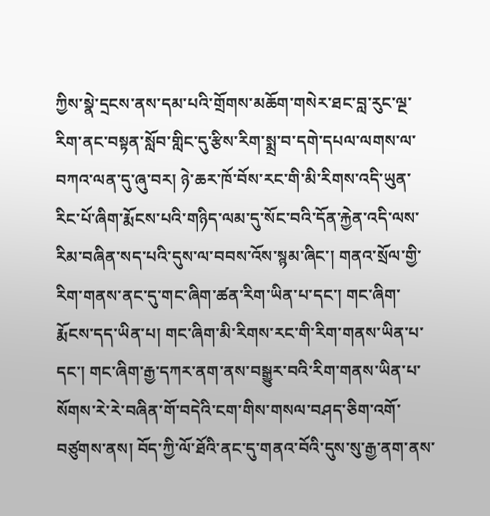ཀྱིས་སྣེ་དྲངས་ནས་དམ་པའི་གྲོགས་མཆོག་གསེར་ཐང་བླ་རུང་ལྔ་རིག་ནང་བསྟན་སློབ་གླིང་དུ་རྩིས་རིག་སྨྲ་བ་དགེ་དཔལ་ལགས་ལ་བཀའ་ལན་དུ་ཞུ་བར། ཉེ་ཆར་ཁོ་བོས་རང་གི་མི་རིགས་འདི་ཡུན་རིང་པོ་ཞིག་རྨོངས་པའི་གཉིད་ལམ་དུ་སོང་བའི་དོན་རྐྱེན་འདི་ལས་རིམ་བཞིན་སད་པའི་དུས་ལ་བབས་འོས་སྙམ་ཞིང་། གནའ་སྲོལ་གྱི་རིག་གནས་ནང་དུ་གང་ཞིག་ཚན་རིག་ཡིན་པ་དང་། གང་ཞིག་རྨོངས་དད་ཡིན་པ། གང་ཞིག་མི་རིགས་རང་གི་རིག་གནས་ཡིན་པ་དང་། གང་ཞིག་རྒྱ་དཀར་ནག་ནས་བསྒྱུར་བའི་རིག་གནས་ཡིན་པ་སོགས་རེ་རེ་བཞིན་གོ་བདེའི་ངག་གིས་གསལ་བཤད་ཅིག་འགོ་བཙུགས་ནས། བོད་ཀྱི་ལོ་ཐོའི་ནང་དུ་གནའ་བོའི་དུས་སུ་རྒྱ་ནག་ནས་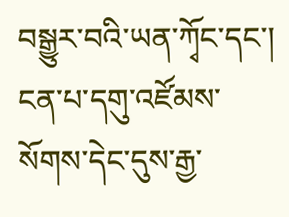བསྒྱུར་བའི་ཡན་ཀྭོང་དང་། ངན་པ་དགུ་འཛོམས་སོགས་དེང་དུས་རྒྱ་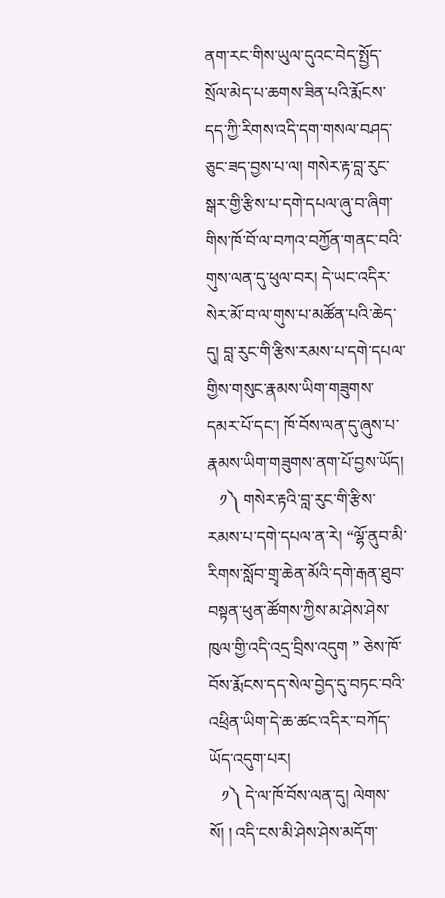ནག་རང་གིས་ཡུལ་དུའང་བེད་སྤྱོད་སྲོལ་མེད་པ་ཆགས་ཟིན་པའི་རྨོངས་དད་ཀྱི་རིགས་འདི་དག་གསལ་བཤད་ཅུང་ཟད་བྱས་པ་ལ། གསེར་རྟ་བླ་རུང་སྒར་གྱི་རྩིས་པ་དགེ་དཔལ་ཞུ་བ་ཞིག་གིས་ཁོ་བོ་ལ་བཀའ་བཀྱོན་གནང་བའི་གུས་ལན་དུ་ཕུལ་བར། དེ་ཡང་འདིར་སེར་མོ་བ་ལ་གུས་པ་མཚོན་པའི་ཆེད་དུ། བླ་རུང་གི་རྩིས་རམས་པ་དགེ་དཔལ་གྱིས་གསུང་རྣམས་ཡིག་གཟུགས་དམར་པོ་དང་། ཁོ་བོས་ལན་དུ་ཞུས་པ་རྣམས་ཡིག་གཟུགས་ནག་པོ་བྱས་ཡོད།
   ༡༽ གསེར་རྟའི་བླ་རུང་གི་རྩིས་རམས་པ་དགེ་དཔལ་ན་རེ། “ལྷོ་ནུབ་མི་རིགས་སློབ་གྲྭ་ཆེན་མོའི་དགེ་རྒན་ཐུབ་བསྟན་ཕུན་ཚོགས་ཀྱིས་མ་ཤེས་ཤེས་ཁུལ་གྱི་འདི་འདྲ་བྲིས་འདུག ” ཅེས་ཁོ་བོས་རྨོངས་དད་སེལ་བྱེད་དུ་བཏང་བའི་འཕྲིན་ཡིག་དེ་ཆ་ཚང་འདིར་་བཀོད་ཡོད་འདུག་པར།
   ༡༽ དེ་ལ་ཁོ་བོས་ལན་དུ། ལེགས་སོ། ། འདི་ངས་མི་ཤེས་ཤེས་མདོག་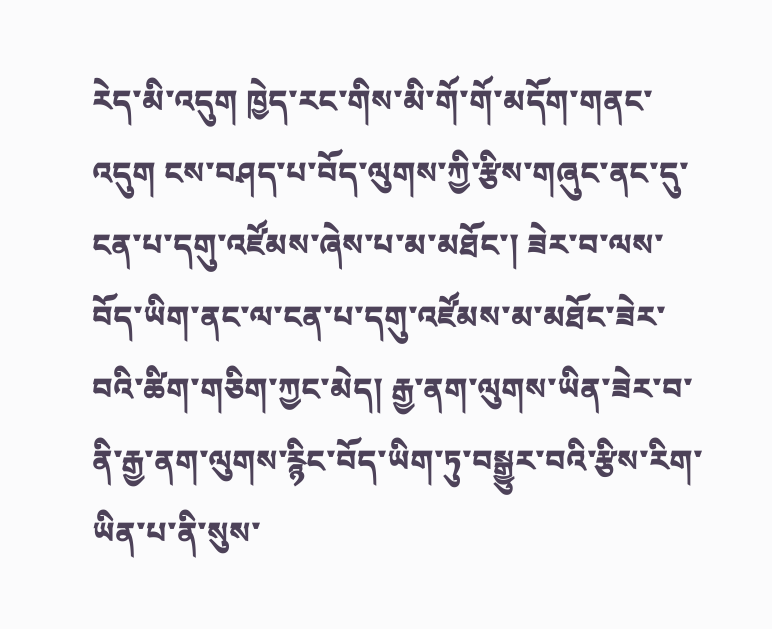རེད་མི་འདུག ཁྱེད་རང་གིས་མི་གོ་གོ་མདོག་གནང་འདུག ངས་བཤད་པ་བོད་ལུགས་ཀྱི་རྩིས་གཞུང་ནང་དུ་ངན་པ་དགུ་འཛོམས་ཞེས་པ་མ་མཐོང་། ཟེར་བ་ལས་བོད་ཡིག་ནང་ལ་ངན་པ་དགུ་འཛོམས་མ་མཐོང་ཟེར་བའི་ཚིག་གཅིག་ཀྱང་མེད། རྒྱ་ནག་ལུགས་ཡིན་ཟེར་བ་ནི་རྒྱ་ནག་ལུགས་རྙིང་བོད་ཡིག་ཏུ་བསྒྱུར་བའི་རྩིས་རིག་ཡིན་པ་ནི་སུས་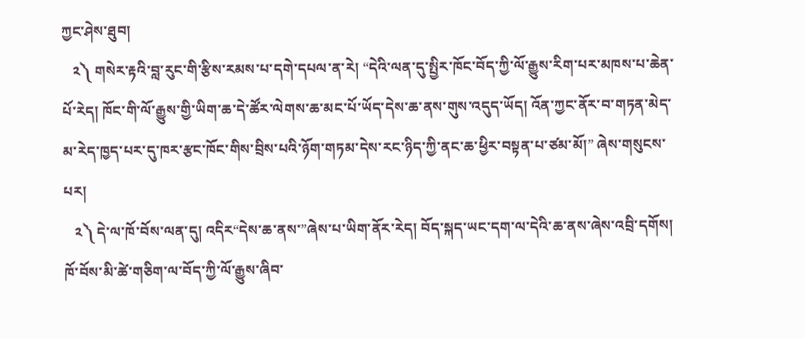ཀྱང་ཤེས་ཐུབ།
   ༢༽ གསེར་རྟའི་བླ་རུང་གི་རྩིས་རམས་པ་དགེ་དཔལ་ན་རེ། “དེའི་ལན་དུ་སྤྱིར་ཁོང་བོད་ཀྱི་ལོ་རྒྱུས་རིག་པར་མཁས་པ་ཆེན་པོ་རེད། ཁོང་གི་ལོ་རྒྱུས་གྱི་ཡིག་ཆ་དེ་ཚོར་ལེགས་ཆ་མང་པོ་ཡོད་དེས་ཆ་ནས་གུས་འདུད་ཡོད། འོན་ཀྱང་ནོར་བ་གཏན་མེད་མ་རེད་ཁྱད་པར་དུ་ཁར་རྩང་ཁོང་གིས་བྲིས་པའི་ཉོག་གཏམ་དེས་རང་ཉིད་ཀྱི་ནང་ཆ་ཕྱིར་བསྟན་པ་ཙམ་མོ།” ཞེས་གསུངས་པར།
   ༢༽ དེ་ལ་ཁོ་བོས་ལན་དུ། འདིར“དེས་ཆ་ནས་”ཞེས་པ་ཡིག་ནོར་རེད། བོད་སྐད་ཡང་དག་ལ་དེའི་ཆ་ནས་ཞེས་འབྲི་དགོས། ཁོ་བོས་མི་ཚེ་གཅིག་ལ་བོད་ཀྱི་ལོ་རྒྱུས་ཞིབ་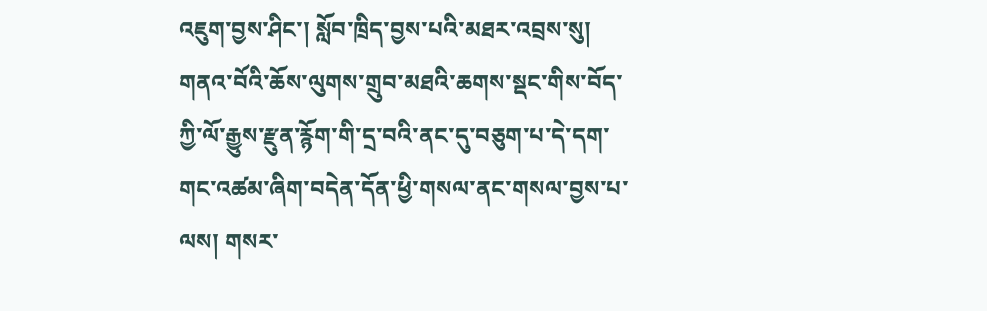འཇུག་བྱས་ཤིང་། སློབ་ཁྲིད་བྱས་པའི་མཐར་འབྲས་སུ། གནའ་བོའི་ཆོས་ལུགས་གྲུབ་མཐའི་ཆགས་སྡང་གིས་བོད་ཀྱི་ལོ་རྒྱུས་རྫུན་རྙོག་གི་དྲ་བའི་ནང་དུ་བཅུག་པ་དེ་དག་གང་འཚམ་ཞིག་བདེན་དོན་ཕྱི་གསལ་ནང་གསལ་བྱས་པ་ལས། གསར་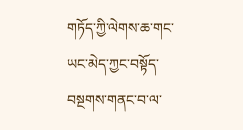གཏོད་ཀྱི་ལེགས་ཆ་གང་ཡང་མེད་ཀྱང་བསྟོད་བསྔགས་གནང་བ་ལ་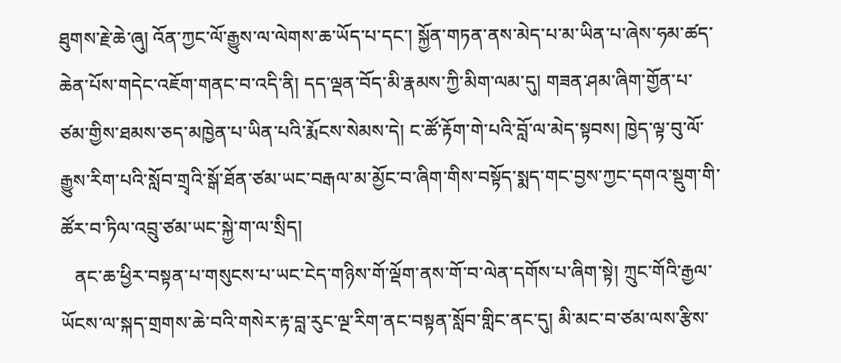ཐུགས་རྗེ་ཆེ་ཞུ། འོན་ཀྱང་ལོ་རྒྱུས་ལ་ལེགས་ཆ་ཡོད་པ་དང་། སྐྱོན་གཏན་ནས་མེད་པ་མ་ཡིན་པ་ཞེས་ཧམ་ཚད་ཆེན་པོས་གདེང་འཇོག་གནང་བ་འདི་ནི། དད་ལྡན་བོད་མི་རྣམས་ཀྱི་མིག་ལམ་དུ། གཟན་ཤམ་ཞིག་གྱོན་པ་ཙམ་གྱིས་ཐམས་ཅད་མཁྱེན་པ་ཡིན་པའི་རྨོངས་སེམས་དེ། ང་ཚོ་རྟོག་གེ་པའི་བློ་ལ་མེད་སྟབས། ཁྱེད་ལྟ་བུ་ལོ་རྒྱུས་རིག་པའི་སློབ་གྲྭའི་སྒོ་ཐོན་ཙམ་ཡང་བརྒལ་མ་མྱོང་བ་ཞིག་གིས་བསྟོད་སྨད་གང་བྱས་ཀྱང་དགའ་སྡུག་གི་ཚོར་བ་ཏིལ་འབྲུ་ཙམ་ཡང་སྐྱེ་ག་ལ་སྲིད།
   ནང་ཆ་ཕྱིར་བསྟན་པ་གསུངས་པ་ཡང་ངེད་གཉིས་གོ་ལྡོག་ནས་གོ་བ་ལེན་དགོས་པ་ཞིག་སྟེ། ཀྲུང་གོའི་རྒྱལ་ཡོངས་ལ་སྐད་གྲགས་ཆེ་བའི་གསེར་རྟ་བླ་རུང་ལྔ་རིག་ནང་བསྟན་སློབ་གླིང་ནང་དུ། མི་མང་བ་ཙམ་ལས་རྩིས་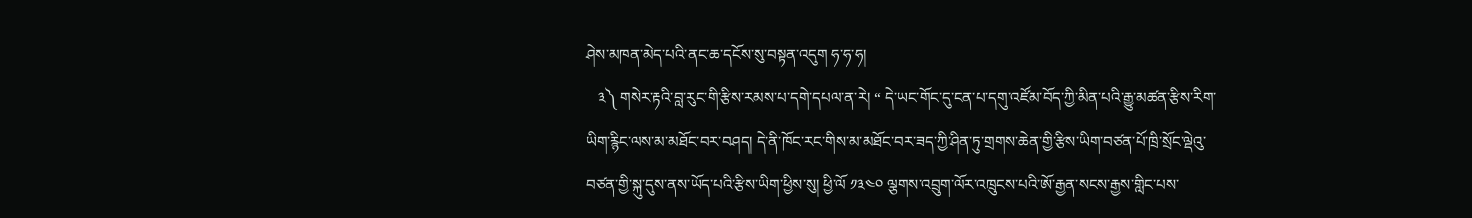ཤེས་མཁན་མེད་པའི་ནང་ཆ་དངོས་སུ་བསྟན་འདུག ཧ་ཧ་ཧ།
   ༣༽ གསེར་རྟའི་བླ་རུང་གི་རྩིས་རམས་པ་དགེ་དཔལ་ན་རེ། “ དེ་ཡང་གོང་དུ་ངན་པ་དགུ་འཛོམ་བོད་ཀྱི་མིན་པའི་རྒྱུ་མཚན་རྩིས་རིག་ཡིག་རྙིང་ལས་མ་མཐོང་བར་བཤད། དེ་ནི་ཁོང་རང་གིས་མ་མཐོང་བར་ཟད་ཀྱི་ཤིན་ཏུ་གྲགས་ཆེན་གྱི་རྩིས་ཡིག་བཙན་པོ་ཁྲི་སྲོང་ལྡེའུ་བཙན་གྱི་སྐུ་དུས་ནས་ཡོད་པའི་རྩིས་ཡིག་ཕྱིས་སུ། ཕྱི་ལོ ༡༣༤༠ ལྕགས་འབྲུག་ལོར་འཁྲུངས་པའི་ཨོ་རྒྱན་སངས་རྒྱས་གླིང་པས་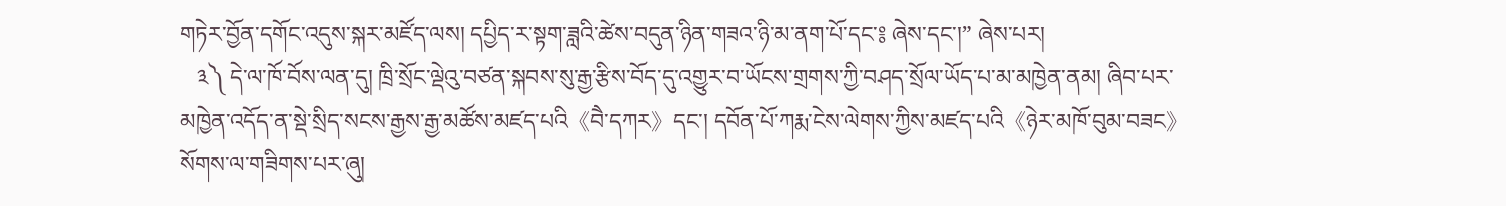གཏེར་བྱོན་དགོང་འདུས་སྐར་མཛོད་ལས། དཔྱིད་ར་སྟག་ཟླའི་ཚེས་བདུན་ཉིན་གཟའ་ཉི་མ་ནག་པོ་དང་༔ ཞེས་དང་།” ཞེས་པར།
   ༣༽ དེ་ལ་ཁོ་བོས་ལན་དུ། ཁྲི་སྲོང་ལྡེའུ་བཙན་སྐབས་སུ་རྒྱ་རྩིས་བོད་དུ་འགྱུར་བ་ཡོངས་གྲགས་ཀྱི་བཤད་སྲོལ་ཡོད་པ་མ་མཁྱེན་ནམ། ཞིབ་པར་མཁྱེན་འདོད་ན་སྡེ་སྲིད་སངས་རྒྱས་རྒྱ་མཚོས་མཛད་པའི《བཻ་དཀར》དང་། དབོན་པོ་ཀརྨ་ངེས་ལེགས་ཀྱིས་མཛད་པའི《ཉེར་མཁོ་བུམ་བཟང》སོགས་ལ་གཟིགས་པར་ཞུ།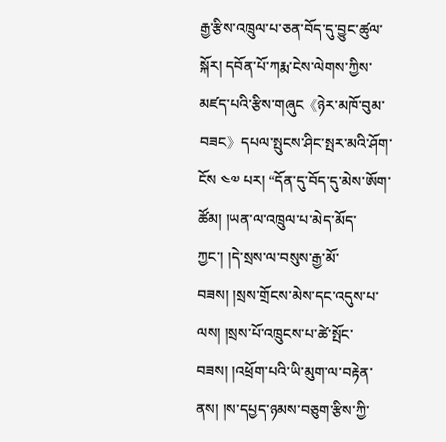རྒྱ་རྩིས་འཁྲུལ་པ་ཅན་བོད་དུ་བྱུང་ཚུལ་སྐོར། དབོན་པོ་ཀརྨ་ངེས་ལེགས་ཀྱིས་མཛད་པའི་རྩིས་གཞུང《ཉེར་མཁོ་བུམ་བཟང》དཔལ་སྤུངས་ཤིང་སྤར་མའི་ཤོག་ངོས ༤༧ པར། “དོན་དུ་བོད་དུ་མེས་ཨོག་ཚོམ། །ཡན་ལ་འཁྲུལ་པ་མེད་མོད་ཀྱང་། །དེ་སྲས་ལ་བསུས་རྒྱ་མོ་བཟས། །སྲས་གྲོངས་མེས་དང་འདུས་པ་ལས། །སྲས་པོ་འཁྲུངས་པ་ཚེ་སྤོང་བཟས། །འཕྲོག་པའི་ཡི་མུག་ལ་བརྟེན་ནས། །ས་དཔྱད་ཉམས་བཅུག་རྩིས་ཀྱི་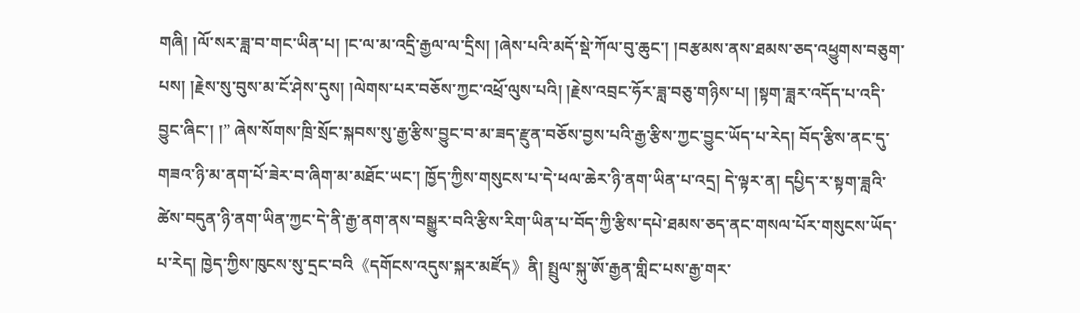གཞི། །ལོ་སར་ཟླ་བ་གང་ཡིན་པ། །ང་ལ་མ་འདྲི་རྒྱལ་ལ་དྲིས། །ཞེས་པའི་མདོ་སྡེ་ཀོལ་བུ་ཆུང་། །བརྩམས་ནས་ཐམས་ཅད་འཕྱུགས་བཅུག་པས། །རྗེས་སུ་བུས་མ་ངོ་ཤེས་དུས། །ལེགས་པར་བཅོས་ཀྱང་འཕྲོ་ལུས་པའི། །རྗེས་འབྲང་ཧོར་ཟླ་བཅུ་གཉིས་པ། །སྟག་ཟླར་འདོད་པ་འདི་བྱུང་ཞིང་། །” ཞེས་སོགས་ཁྲི་སྲོང་སྐབས་སུ་རྒྱ་རྩིས་བྱུང་བ་མ་ཟད་རྫུན་བཅོས་བྱས་པའི་རྒྱ་རྩིས་ཀྱང་བྱུང་ཡོད་པ་རེད། བོད་རྩིས་ནང་དུ་གཟའ་ཉི་མ་ནག་པོ་ཟེར་བ་ཞིག་མ་མཐོང་ཡང་། ཁྱོད་ཀྱིས་གསུངས་པ་དེ་ཕལ་ཆེར་ཉི་ནག་ཡིན་པ་འདྲ། དེ་ལྟར་ན། དཔྱིད་ར་སྟག་ཟླའི་ཚེས་བདུན་ཉི་ནག་ཡིན་ཀྱང་དེ་ནི་རྒྱ་ནག་ནས་བསྒྱུར་བའི་རྩིས་རིག་ཡིན་པ་བོད་ཀྱི་རྩིས་དཔེ་ཐམས་ཅད་ནང་གསལ་པོར་གསུངས་ཡོད་པ་རེད། ཁྱེད་ཀྱིས་ཁུངས་སུ་དྲང་བའི《དགོངས་འདུས་སྐར་མཛོད》ནི། སྤྲུལ་སྐུ་ཨོ་རྒྱན་གླིང་པས་རྒྱ་གར་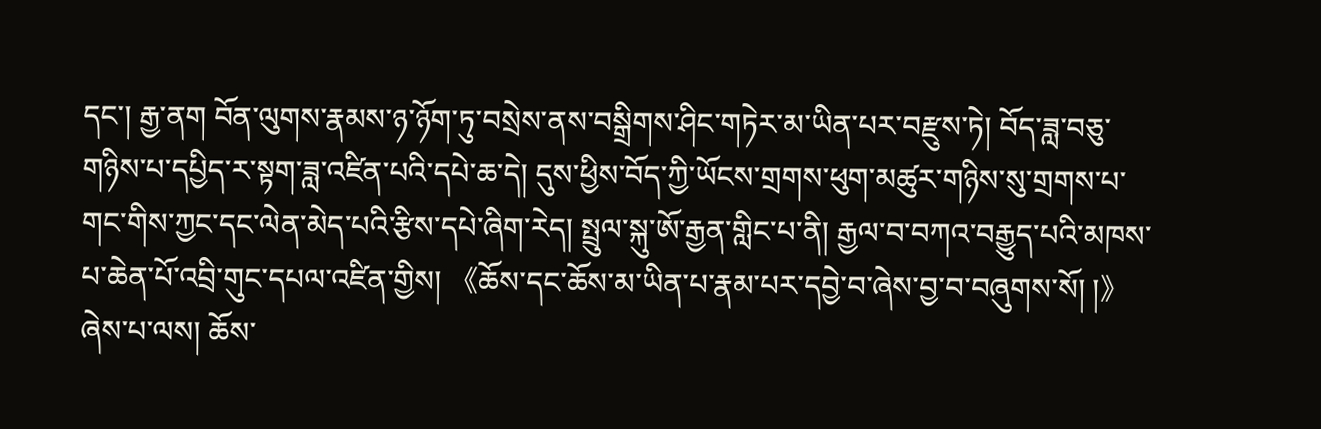དང་། རྒྱ་ནག བོན་ལུགས་རྣམས་ཉ་ཉོག་ཏུ་བསྲེས་ནས་བསྒྲིགས་ཤིང་གཏེར་མ་ཡིན་པར་བརྫུས་ཏེ། བོད་ཟླ་བཅུ་གཉིས་པ་དཔྱིད་ར་སྟག་ཟླ་འཛིན་པའི་དཔེ་ཆ་དེ། དུས་ཕྱིས་བོད་ཀྱི་ཡོངས་གྲགས་ཕུག་མཚུར་གཉིས་སུ་གྲགས་པ་གང་གིས་ཀྱང་དང་ལེན་མེད་པའི་རྩིས་དཔེ་ཞིག་རེད། སྤྲུལ་སྐུ་ཨོ་རྒྱན་གླིང་པ་ནི། རྒྱལ་བ་བཀའ་བརྒྱུད་པའི་མཁས་པ་ཆེན་པོ་འབྲི་གུང་དཔལ་འཛིན་གྱིས། 《ཆོས་དང་ཆོས་མ་ཡིན་པ་རྣམ་པར་དབྱེ་བ་ཞེས་བྱ་བ་བཞུགས་སོ། །》 ཞེས་པ་ལས། ཆོས་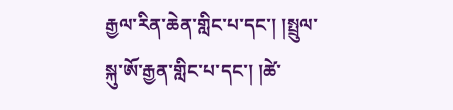རྒྱལ་རིན་ཆེན་གླིང་པ་དང་། །སྤྲུལ་སྐུ་ཨོ་རྒྱན་གླིང་པ་དང་། །ཚེ་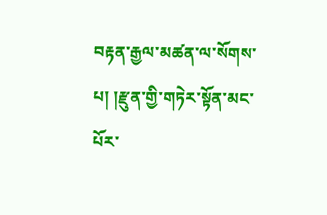བརྟན་རྒྱལ་མཚན་ལ་སོགས་པ། །རྫུན་གྱི་གཏེར་སྟོན་མང་པོར་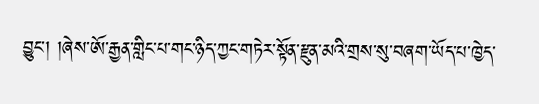བྱུང་། །ཞེས་ཨོ་རྒྱན་གླིང་པ་གང་ཉིད་ཀྱང་གཏེར་སྟོན་རྫུན་མའི་གྲས་སུ་བཞག་ཡོད་པ་ཁྱེད་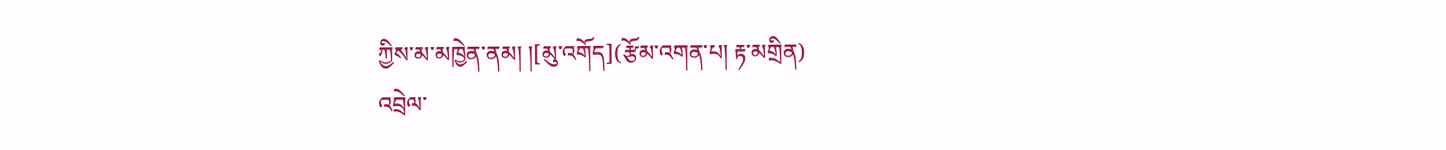ཀྱིས་མ་མཁྱེན་ནམ། །[མུ་འགོད](རྩོམ་འགན་པ། རྟ་མགྲིན)
འབྲེལ་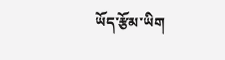ཡོད་རྩོམ་ཡིག